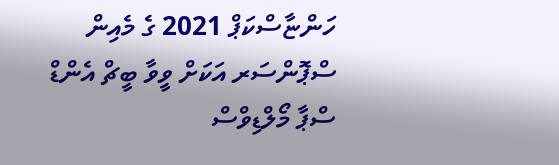ހަންޏާސްކަޕް 2021 ގެ މެއިން ސްޕޮންސަރ އަކަށް ވީވާ ބީޗް އެންޑް ސްޕާ މޯލްޑިވްސް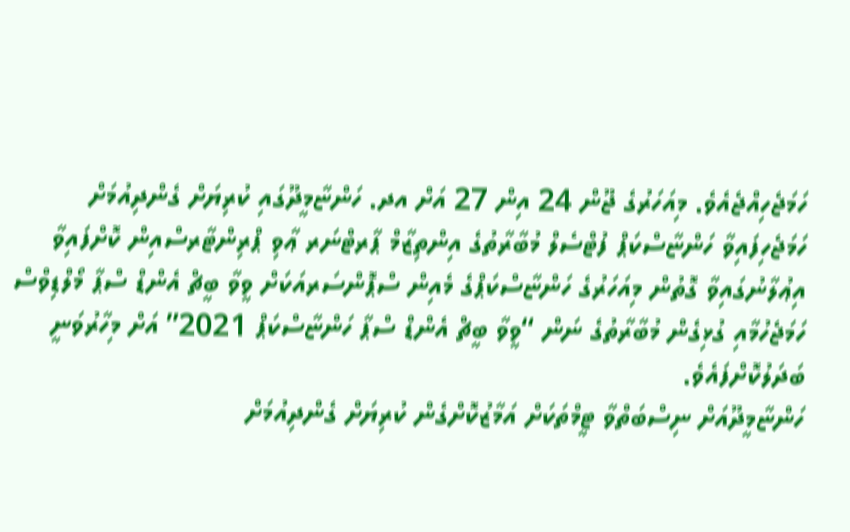ހަމަޖެހިއްޖެއެވެ. މިއަހަރުގެ ޖޫން 24 އިން 27 އަށް އދ. ހަންޏާމީދޫގައި ކުރިޔަށް ގެންދިއުމަށް ހަމަޖެހިފައިވާ ހަންޏާސްކަޕް ފުޓްސެލް މުބާރާތުގެ އިންތިޒާމް ޕާރޓްނަރ ޢާވި ޕްރިންޓާރސްއިން ކޮށްފައިވާ އިޢުލާނުގައިވާ ގޮތުން މިއަހަރުގެ ހަންޏާސްކަޕްގެ މެއިން ސްޕޮންސަރއަކަށް ވީވާ ބީޗް އެންޑް ސްޕާ މޯލްޑިވްސް ހަމަޖެހުމާއި ގުޅިގެން މުބާރާތުގެ ނަން “ވީވާ ބީޗް އެންޑް ސްޕާ ހަންޏާސްކަޕް 2021” އަށް މިހާރުވަނީ ބަދަލުކޮށްފައެވެ.
ހަންޏާމީދޫއަށް ނިސްބަތްވާ ޓީމްތަކަށް އަމާޒުކޮށްގެން ކުރިޔަށް ގެންދިއުމަށް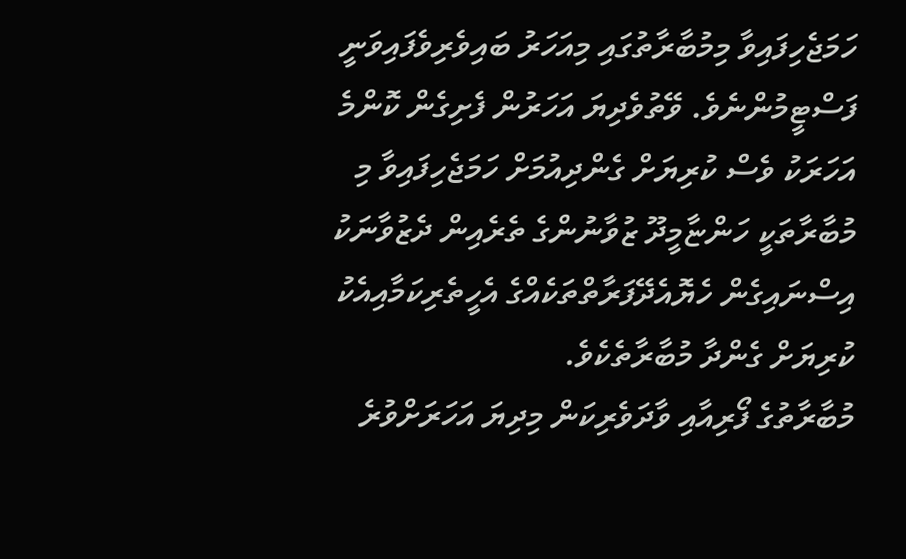ހަމަޖެހިފައިވާ މިމުބާރާތުގައި މިއަހަރު ބައިވެރިވެފައިވަނީ ފަސްޓީމުންނެވެ. ވޭތުވެދިޔަ އަހަރުން ފެށިގެން ކޮންމެ އަހަރަކު ވެސް ކުރިޔަށް ގެންދިއުމަށް ހަމަޖެހިފައިވާ މި މުބާރާތަކީ ހަންޏާމީދޫ ޒުވާނުންގެ ތެރެއިން ދެޒުވާނަކު އިސްނައިގެން ހެޔޮއެދޭފަރާތްތަކެއްގެ އެހީތެރިކަމާއިއެކު ކުރިޔަށް ގެންދާ މުބާރާތެކެވެ.
މުބާރާތުގެ ފޯރިއާއި ވާދަވެރިކަން މިދިޔަ އަހަރަށްވުރެ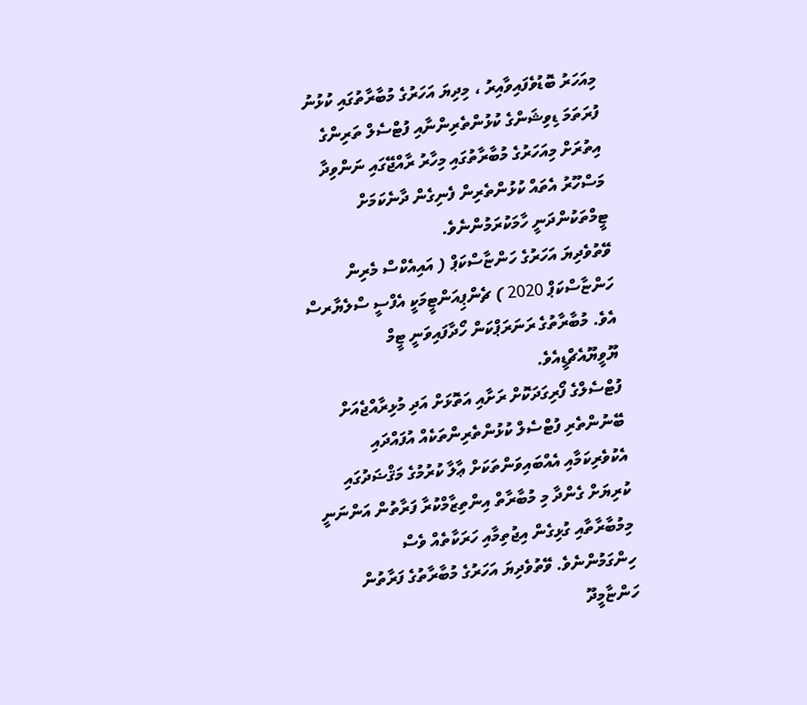މިއަހަރު ބޮޑުވެފައިވާއިރު ، މިދިޔަ އަހަރުގެ މުބާރާތުގައި ކުޅުނު ފުރަތަމަ ޑިވިޝަންގެ ކުޅުންތެރިންނާއި ފުޓްސެލް ތަރިންގެ އިތުރަށް މިއަހަރުގެ މުބާރާތުގައި މިހާރު ރާއްޖޭގައި ނަންވިދާ މަސްހޫރު އެތައް ކުޅުންތެރިން ފެނިގެން ދާނެކަމަށް ޓީމްތަކުންދަނީ ހާމަކުރަމުންނެވެ.
ވޭތުވެދިޔަ އަހަރުގެ ހަންޏާސްކަޕް ( އައިއެކްސް މެރިން ހަންޏާސްކަޕް 2020 ) ޗެންޕިއަންޓީމަކީ އެފްސީ ސްލެޔާރސް އެވެ. މުބާރާތުގެ ރަނަރަޕްކަން ހޯދާފައިވަނީ ޓީމް ޔޫވީޔޫއެޗްޑީއެވެ.
ފުޓްސެލްގެ ފޯރިގަދަކޮށް ރަށާއި އަތޮޅަށް އަދި މުޅިރާއްޖެއަށް ބޭނުންތެރި ފުޓްސެލް ކުޅުންތެރިންތަކެއް އުފައްދައި އެކުވެރިކަމާއި އެއްބައިވަންތަކަށް ޢާލާ ކުރުމުގެ މަޤްޟަދުގައި ކުރިޔަށް ގެންދާ މި މުބާރާތް އިންތިޒާމްކުރާ ފަރާތުން އަންނަނީ މިމުބާރާތާއި ގުޅިގެން އިޖުތިމާއި ހަރަކާތެއް ވެސް ހިންގަމުންނެވެ. ވޭތުވެދިޔަ އަހަރުގެ މުބާރާތުގެ ފަރާތުން ހަންޏާމީދޫ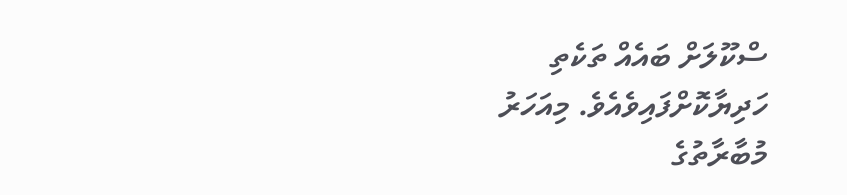ސްކޫލަށް ބައެއް ތަކެތި ހަދިޔާކޮށްފައިވެއެވެ. މިއަހަރު މުބާރާތުގެ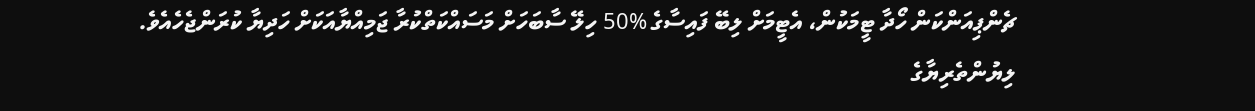ޗެންޕިއަންކަން ހޯދާ ޓީމަކުން، އެޓީމަށް ލިބޭ ފައިސާގެ %50 ހިލޭ ސާބަހަށް މަސައްކަތްކުރާ ޖަމިއްޔާއަކަށް ހަދިޔާ ކުރަންޖެހެއެވެ.
ލިޔުންތެރިޔާގެ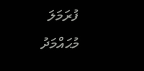ފުރަމަލަ
މުޙައްމަދު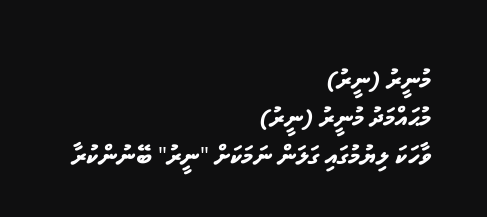މުނީރު (ނީރު)
މުޙައްމަދު މުނީރު (ނީރު)
ވާހަކަ ލިޔުމުގައި ގަލަން ނަމަކަށް "ނީރު" ބޭނުންކުރާ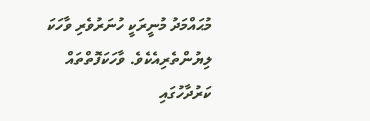މުޙައްމަދު މުނީރަކީ ހުނަރުވެރި ވާހަކަ ލިޔުންތެރިއެކެވެ. ވާހަކަފޮތްތައް ކަރުދާހުގައި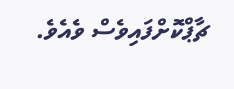ޗާޕްކޮށްފައިވެސް ވެއެވެ.